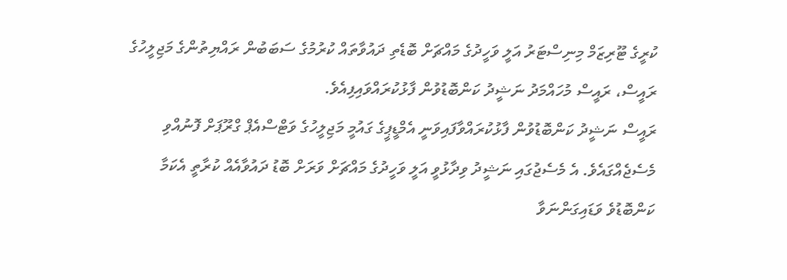ކުރީގެ ޓޫރިޒަމް މިނިސްޓަރު އަލީ ވަހީދުގެ މައްޗަށް ބޮޑެތި ދައުވާތައް ކުރުމުގެ ސަބަބުން ރައްޔިތުންގެ މަޖިލީހުގެ ރައީސް، ރައީސް މުހައްމަދު ނަޝީދު ކަންބޮޑުވުން ފާޅުކުރައްވައިފިއެވެ.
ރައީސް ނަޝީދު ކަންބޮޑުވުން ފާޅުކުރައްވާފައިވަނީ އެމްޑީޕީގެ ގައުމީ މަޖިލީހުގެ ވަޓްސްއެޕް ގްރޫޕަށް ފޮނުއްވި މެސެޖެއްގައެވެ. އެ މެސެޖުގައި ނަޝީދު ވިދާޅުވީ އަލީ ވަހީދުގެ މައްޗަށް ވަރަށް ބޮޑު ދައުވާއެއް ކުރާތީ އެކަމާ ކަންބޮޑުވެ ވަޑައިގަންނަވާ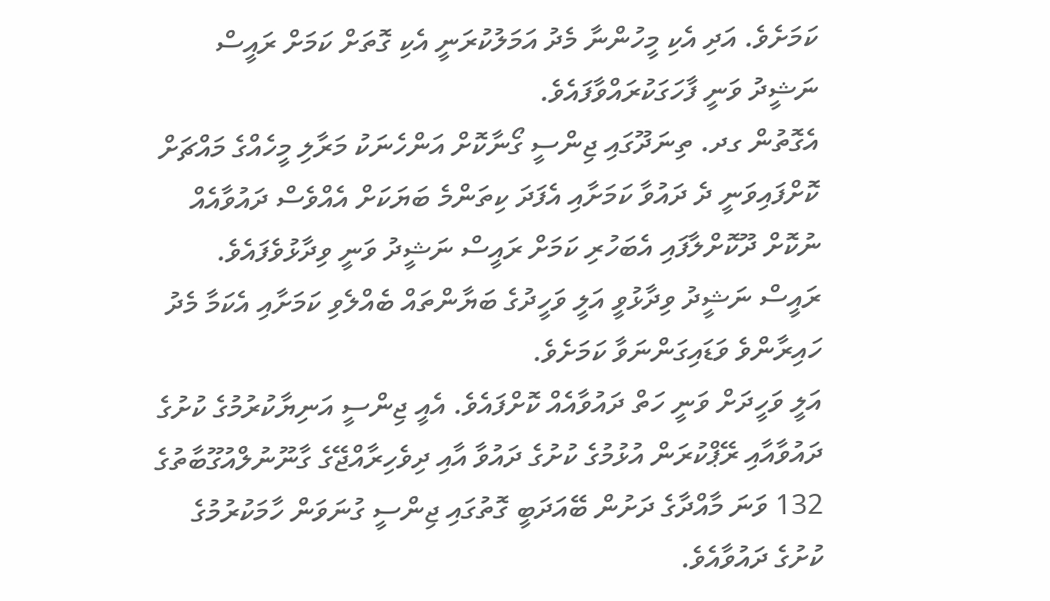ކަމަށެވެ. އަދި އެކި މީހުންނާ މެދު އަމަލުކުރަނީ އެކި ގޮތަށް ކަމަށް ރައީސް ނަޝީދު ވަނީ ފާހަގަކުރައްވާފައެވެ.
އެގޮތުން ގދ. ތިނަދޫގައި ޖިންސީ ގޯނާކޮށް އަންހެނަކު މަރާލި މީހެއްގެ މައްޗަށް ކޮށްފައިވަނީ ދެ ދައުވާ ކަމަށާއި އެފަދަ ކިތަންމެ ބަޔަކަށް އެއްވެސް ދައުވާއެއް ނުކޮށް ދޫކޮށްލާފައި އެބަހުރި ކަމަށް ރައީސް ނަޝީދު ވަނީ ވިދާޅުވެފައެވެ.
ރައީސް ނަޝީދު ވިދާޅުވީ އަލީ ވަހީދުގެ ބަޔާންތައް ބެއްލެވި ކަމަށާއި އެކަމާ މެދު ހައިރާންވެ ވަޑައިގަންނަވާ ކަމަށެވެ.
އަލީ ވަހީދަށް ވަނީ ހަތް ދައުވާއެއް ކޮށްފައެވެ. އެއީ ޖިންސީ އަނިޔާކުރުމުގެ ކުށުގެ ދައުވާއާއި ރޭޕްކުރަން އުޅުމުގެ ކުށުގެ ދައުވާ އާއި ދިވެހިރާއްޖޭގެ ގާނޫނުލްއުގޫބާތުގެ 132 ވަނަ މާއްދާގެ ދަށުން ބޭއަދަބީ ގޮތުގައި ޖިންސީ ގުނަވަން ހާމަކުރުމުގެ ކުށުގެ ދައުވާއެވެ.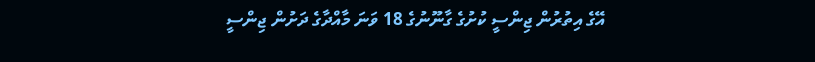އޭގެ އިތުރުން ޖިންސީ ކުށުގެ ގާނޫނުގެ 18 ވަނަ މާއްދާގެ ދަށުން ޖިންސީ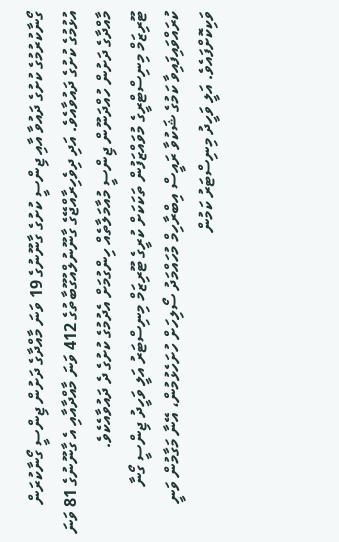ގޯނާކުރުމުގެ ކުށުގެ ދައުވާ އާއި ޖިންސީ ކުށުގެ ގާނޫނުގެ 19 ވަނަ މާއްދާގެ ދަށުން ޖިންސީ ގޯނާކުރަން އުޅުމުގެ ކުށުގެ ދައުވާއެވެ. އަދި ދިވެހިރާއްޖޭގެ ގާނޫނުލްއުގޫބާތުގެ 412 ވަނަ މާއްދާއާއި އެ ގާނޫނުގެ 81 ވަނަ މާއްދާގެ ދަށުން ހުއްދަނޫން ޖިންސީ މުއާމަލާތެއް ހިންގުމަށް އެދުމުގެ ކުށުގެ ދެ ދައުވާއެކެވެ.
ޓޫރިޒަމް މިނިސްޓްރީގެ މުވައްޒަފުން ތަކަކަށް ކުރީގެ ޓޫރިޒަމް މިނިސްޓަރު އަލީ ވަހީދު ޖިންސީ ގޯނާ ކުރައްވައިފައިވާ ކަމުގެ ޝަކުވާ ރައީސް އިބްރާހިމް މުހައްމަދު ސޯލިހަށް ހުށަހެޅުމުން، އޭނާ މަގާމުން ވަނީ ވަކިކޮށްފައެވެ. އަލީ ވަހީދު މިނިސްޓަރު ކަމުން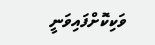ވަކިކޮށްފައިވަނީ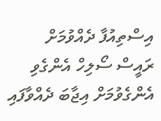އިސްތިއުފާ ދެއްވުމަށް ރައީސް ސޯލިހް އެންގެވި އެންގެވުމަށް އިޖާބަ ދެއްވާފައި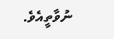ނުވާތީއެވެ.